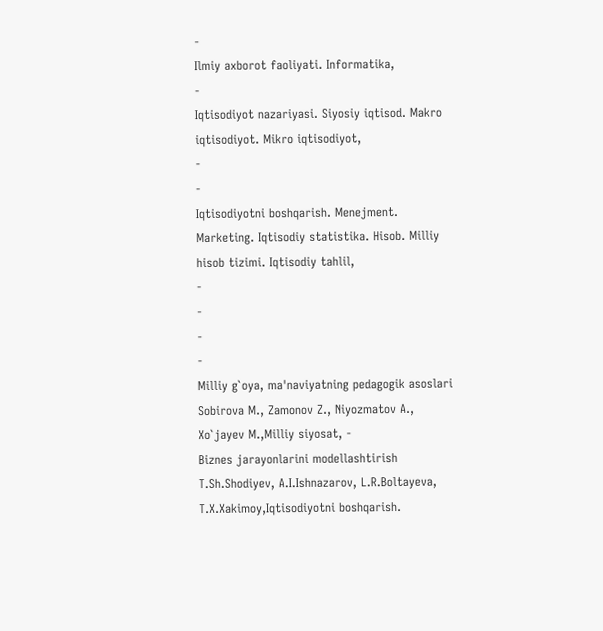-
Ilmiy axborot faoliyati. Informatika,
-
Iqtisodiyot nazariyasi. Siyosiy iqtisod. Makro iqtisodiyot. Mikro iqtisodiyot,
-
-
Iqtisodiyotni boshqarish. Menejment. Marketing. Iqtisodiy statistika. Hisob. Milliy hisob tizimi. Iqtisodiy tahlil,
-
-
-
-
Milliy g`oya, ma'naviyatning pedagogik asoslari
Sobirova M., Zamonov Z., Niyozmatov A., Xo`jayev M.,Milliy siyosat, -
Biznes jarayonlarini modellashtirish
T.Sh.Shodiyev, A.I.Ishnazarov, L.R.Boltayeva, T.X.Xakimoy,Iqtisodiyotni boshqarish.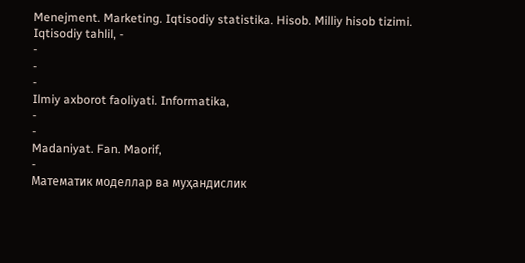Menejment. Marketing. Iqtisodiy statistika. Hisob. Milliy hisob tizimi. Iqtisodiy tahlil, -
-
-
-
Ilmiy axborot faoliyati. Informatika,
-
-
Madaniyat. Fan. Maorif,
-
Математик моделлар ва муҳандислик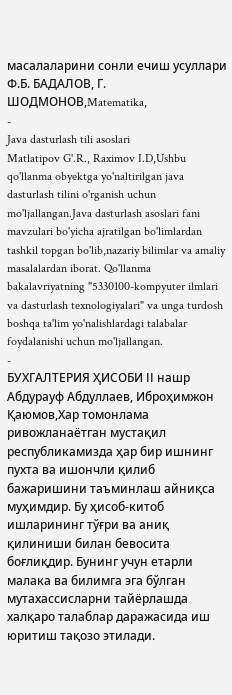масалаларини сонли ечиш усуллари
Ф.Б. БАДАЛОВ, Г. ШОДМОНОВ,Matematika,
-
Java dasturlash tili asoslari
Matlatipov G'.R., Raximov I.D,Ushbu qo'llanma obyektga yo'naltirilgan java dasturlash tilini o'rganish uchun mo'ljallangan.Java dasturlash asoslari fani mavzulari bo'yicha ajratilgan bo'limlardan tashkil topgan bo'lib,nazariy bilimlar va amaliy masalalardan iborat. Qo'llanma bakalavriyatning "5330100-kompyuter ilmlari va dasturlash texnologiyalari" va unga turdosh boshqa ta'lim yo'nalishlardagi talabalar foydalanishi uchun mo'ljallangan.
-
БУХГАЛТЕРИЯ ҲИСОБИ ІІ нашр
Абдурауф Абдуллаев, Иброҳимжон Қаюмов,Хар томонлама ривожланаётган мустақил республикамизда ҳар бир ишнинг пухта ва ишончли қилиб бажаришини таъминлаш айниқса муҳимдир. Бу ҳисоб-китоб ишларининг тўғри ва аниқ қилиниши билан бевосита боғлиқдир. Бунинг учун етарли малака ва билимга эга бўлган мутахассисларни тайёрлашда халқаро талаблар даражасида иш юритиш тақозо этилади.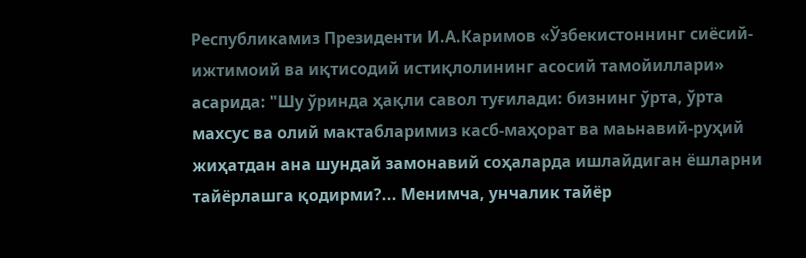Республикамиз Президенти И.А.Каримов «Ўзбекистоннинг сиёсий- ижтимоий ва иқтисодий истиқлолининг асосий тамойиллари» асарида: "Шу ўринда ҳақли савол туғилади: бизнинг ўрта, ўрта махсус ва олий мактабларимиз касб-маҳорат ва маьнавий-руҳий жиҳатдан ана шундай замонавий соҳаларда ишлайдиган ёшларни тайёрлашга қодирми?... Менимча, унчалик тайёр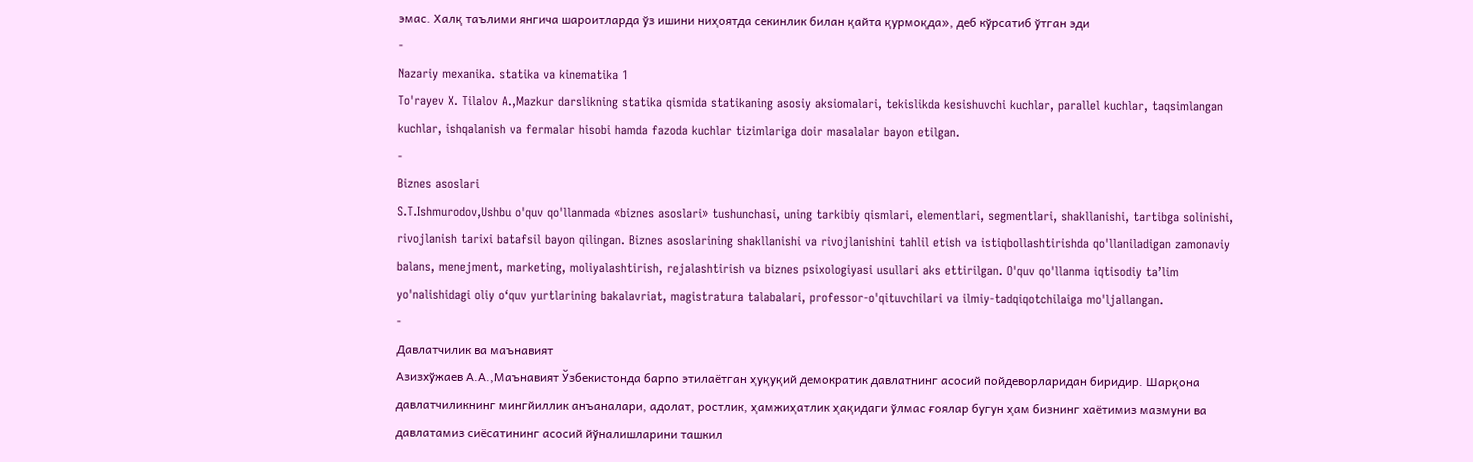эмас. Халқ таълими янгича шароитларда ўз ишини ниҳоятда секинлик билан қайта қурмоқда», деб кўрсатиб ўтган эди
-
Nazariy mexanika. statika va kinematika 1
To'rayev X. Tilalov A.,Mazkur darslikning statika qismida statikaning asosiy aksiomalari, tekislikda kesishuvchi kuchlar, parallel kuchlar, taqsimlangan kuchlar, ishqalanish va fermalar hisobi hamda fazoda kuchlar tizimlariga doir masalalar bayon etilgan.
-
Biznes asoslari
S.T.Ishmurodov,Ushbu o'quv qo'llanmada «biznes asoslari» tushunchasi, uning tarkibiy qismlari, elementlari, segmentlari, shakllanishi, tartibga solinishi, rivojlanish tarixi batafsil bayon qilingan. Biznes asoslarining shakllanishi va rivojlanishini tahlil etish va istiqbollashtirishda qo'llaniladigan zamonaviy balans, menejment, marketing, moliyalashtirish, rejalashtirish va biznes psixologiyasi usullari aks ettirilgan. O'quv qo'llanma iqtisodiy ta’lim yo'nalishidagi oliy o‘quv yurtlarining bakalavriat, magistratura talabalari, professor-o'qituvchilari va ilmiy-tadqiqotchilaiga mo'ljallangan.
-
Давлатчилик ва маънавият
Азизхўжаев А.А.,Маънавият Ўзбекистонда барпо этилаётган ҳуқуқий демократик давлатнинг асосий пойдеворларидан биридир. Шарқона давлатчиликнинг мингйиллик анъаналари, адолат, ростлик, ҳамжиҳатлик ҳақидаги ўлмас ғоялар бугун ҳам бизнинг хаётимиз мазмуни ва давлатамиз сиёсатининг асосий йўналишларини ташкил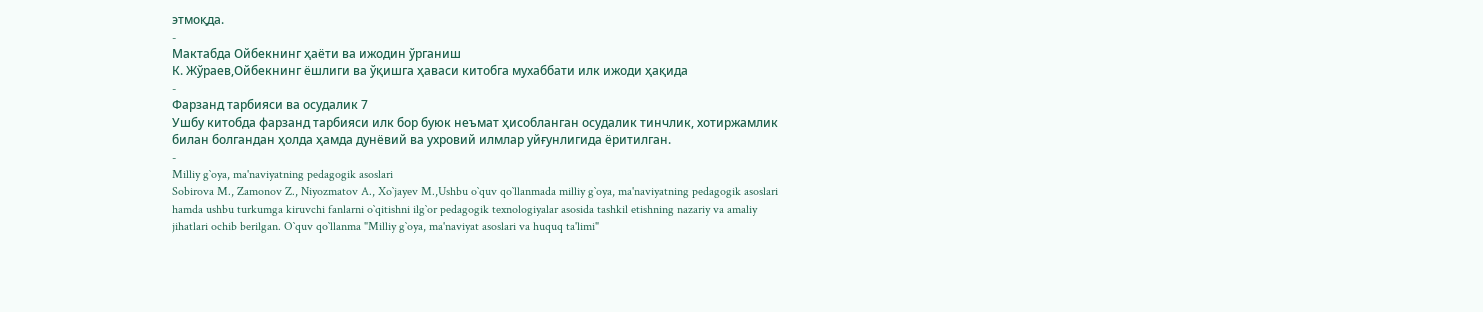этмоқда.
-
Мактабда Ойбекнинг ҳаёти ва ижодин ўрганиш
К. Жўраев,Ойбекнинг ёшлиги ва ўқишга ҳаваси китобга мухаббати илк ижоди ҳақида
-
Фарзанд тарбияси ва осудалик 7
Ушбу китобда фарзанд тарбияси илк бор буюк неъмат ҳисобланган осудалик тинчлик, хотиржамлик билан болгандан ҳолда ҳамда дунёвий ва ухровий илмлар уйғунлигида ёритилган.
-
Milliy g`oya, ma'naviyatning pedagogik asoslari
Sobirova M., Zamonov Z., Niyozmatov A., Xo`jayev M.,Ushbu o`quv qo`llanmada milliy g`oya, ma'naviyatning pedagogik asoslari hamda ushbu turkumga kiruvchi fanlarni o`qitishni ilg`or pedagogik texnologiyalar asosida tashkil etishning nazariy va amaliy jihatlari ochib berilgan. O`quv qo`llanma "Milliy g`oya, ma'naviyat asoslari va huquq ta'limi"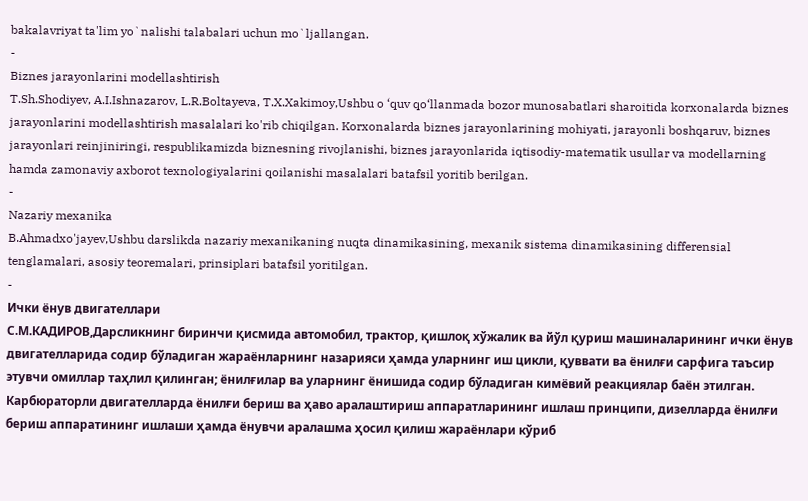bakalavriyat ta'lim yo`nalishi talabalari uchun mo`ljallangan.
-
Biznes jarayonlarini modellashtirish
T.Sh.Shodiyev, A.I.Ishnazarov, L.R.Boltayeva, T.X.Xakimoy,Ushbu o ‘quv qo‘llanmada bozor munosabatlari sharoitida korxonalarda biznes jarayonlarini modellashtirish masalalari ko'rib chiqilgan. Korxonalarda biznes jarayonlarining mohiyati, jarayonli boshqaruv, biznes jarayonlari reinjiniringi, respublikamizda biznesning rivojlanishi, biznes jarayonlarida iqtisodiy-matematik usullar va modellarning hamda zamonaviy axborot texnologiyalarini qoilanishi masalalari batafsil yoritib berilgan.
-
Nazariy mexanika
B.Ahmadxo'jayev,Ushbu darslikda nazariy mexanikaning nuqta dinamikasining, mexanik sistema dinamikasining differensial tenglamalari, asosiy teoremalari, prinsiplari batafsil yoritilgan.
-
Ички ёнув двигателлари
С.М.КАДИРОВ,Дарсликнинг биринчи қисмида автомобил, трактор, қишлоқ хўжалик ва йўл қуриш машиналарининг ички ёнув двигателларида содир бўладиган жараёнларнинг назарияси ҳамда уларнинг иш цикли, қуввати ва ёнилғи сарфига таъсир этувчи омиллар таҳлил қилинган; ёнилғилар ва уларнинг ёнишида содир бўладиган кимёвий реакциялар баён этилган. Карбюраторли двигателларда ёнилғи бериш ва ҳаво аралаштириш аппаратларининг ишлаш принципи, дизелларда ёнилғи бериш аппаратининг ишлаши ҳамда ёнувчи аралашма ҳосил қилиш жараёнлари кўриб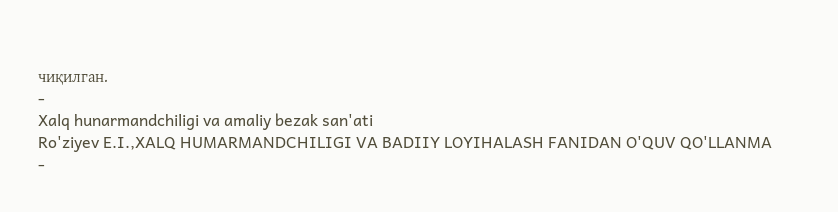чиқилган.
-
Xalq hunarmandchiligi va amaliy bezak san'ati
Ro'ziyev E.I.,XALQ HUMARMANDCHILIGI VA BADIIY LOYIHALASH FANIDAN O'QUV QO'LLANMA
-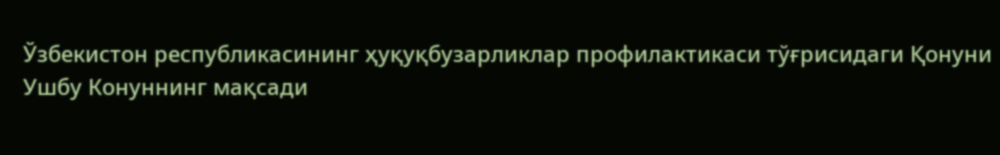Ўзбекистон республикасининг ҳуқуқбузарликлар профилактикаси тўғрисидаги Қонуни
Ушбу Конуннинг мақсади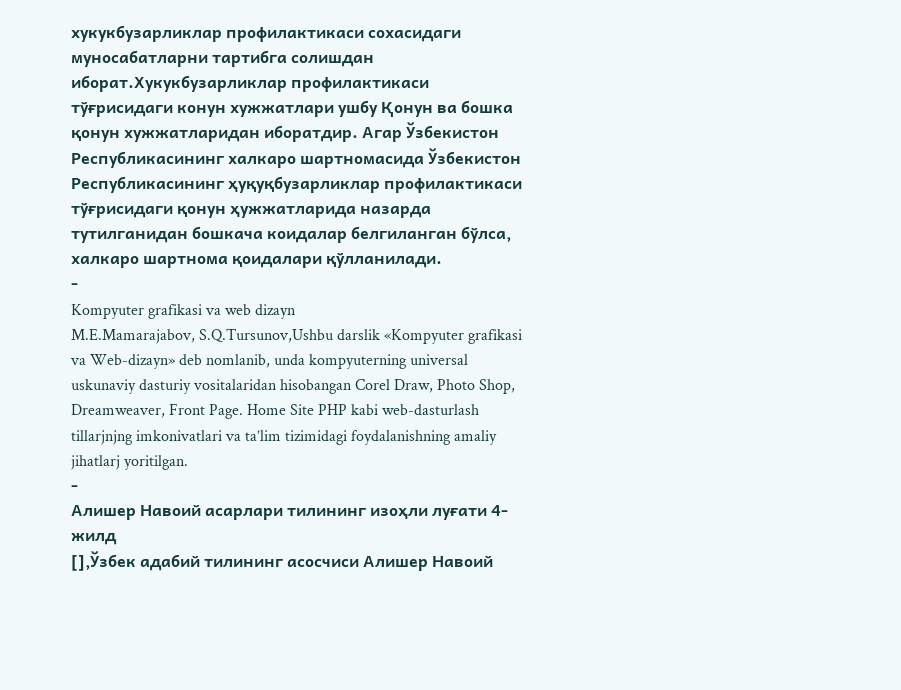хукукбузарликлар профилактикаси сохасидаги муносабатларни тартибга солишдан иборат.Хукукбузарликлар профилактикаси тўғрисидаги конун хужжатлари ушбу Қонун ва бошка қонун хужжатларидан иборатдир. Агар Ўзбекистон Республикасининг халкаро шартномасида Ўзбекистон Республикасининг ҳуқуқбузарликлар профилактикаси тўғрисидаги қонун ҳужжатларида назарда тутилганидан бошкача коидалар белгиланган бўлса, халкаро шартнома қоидалари қўлланилади.
-
Kompyuter grafikasi va web dizayn
M.E.Mamarajabov, S.Q.Tursunov,Ushbu darslik «Kompyuter grafikasi va Web-dizayn» deb nomlanib, unda kompyuterning universal uskunaviy dasturiy vositalaridan hisobangan Corel Draw, Photo Shop, Dreamweaver, Front Page. Home Site PHP kabi web-dasturlash tillarjnjng imkonivatlari va ta’lim tizimidagi foydalanishning amaliy jihatlarj yoritilgan.
-
Алишер Навоий асарлари тилининг изоҳли луғати 4-жилд
[],Ўзбек адабий тилининг асосчиси Алишер Навоий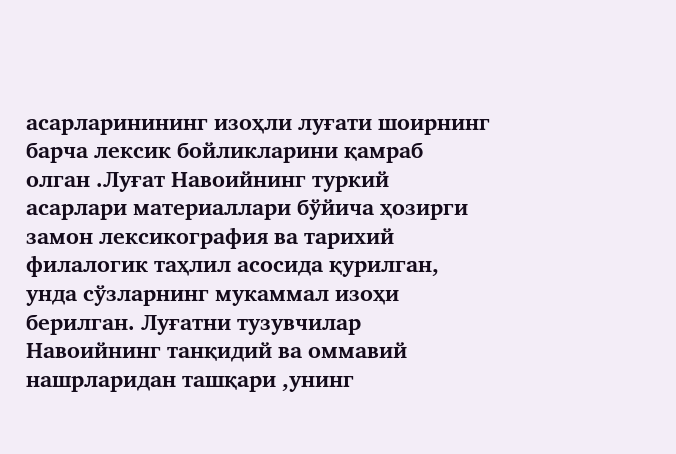асарларинининг изоҳли луғати шоирнинг барча лексик бойликларини қамраб олган .Луғат Навоийнинг туркий асарлари материаллари бўйича ҳозирги замон лексикография ва тарихий филалогик таҳлил асосида қурилган, унда сўзларнинг мукаммал изоҳи берилган. Луғатни тузувчилар Навоийнинг танқидий ва оммавий нашрларидан ташқари ,унинг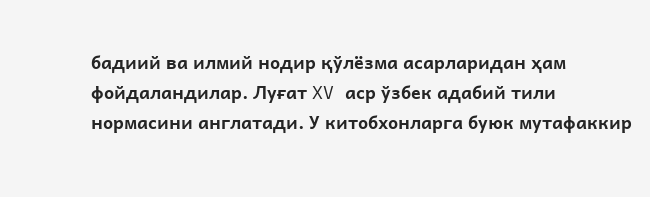бадиий ва илмий нодир қўлёзма асарларидан ҳам фойдаландилар. Луғат XV аср ўзбек адабий тили нормасини англатади. У китобхонларга буюк мутафаккир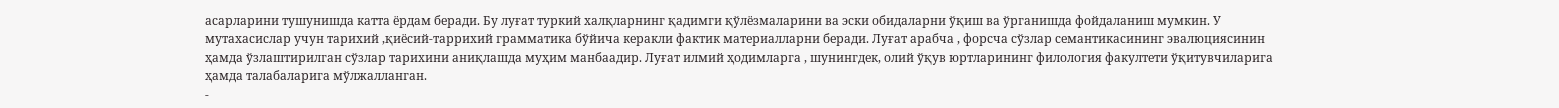асарларини тушунишда катта ёрдам беради. Бу луғат туркий халқларнинг қадимги қўлёзмаларини ва эски обидаларни ўқиш ва ўрганишда фойдаланиш мумкин. У мутахасислар учун тарихий ,қиёсий-таррихий грамматика бўйича керакли фактик материалларни беради. Луғат арабча , форсча сўзлар семантикасининг эвалюциясинин ҳамда ўзлаштирилган сўзлар тарихини аниқлашда муҳим манбаадир. Луғат илмий ҳодимларга , шунингдек, олий ўқув юртларининг филология факултети ўқитувчиларига ҳамда талабаларига мўлжалланган.
-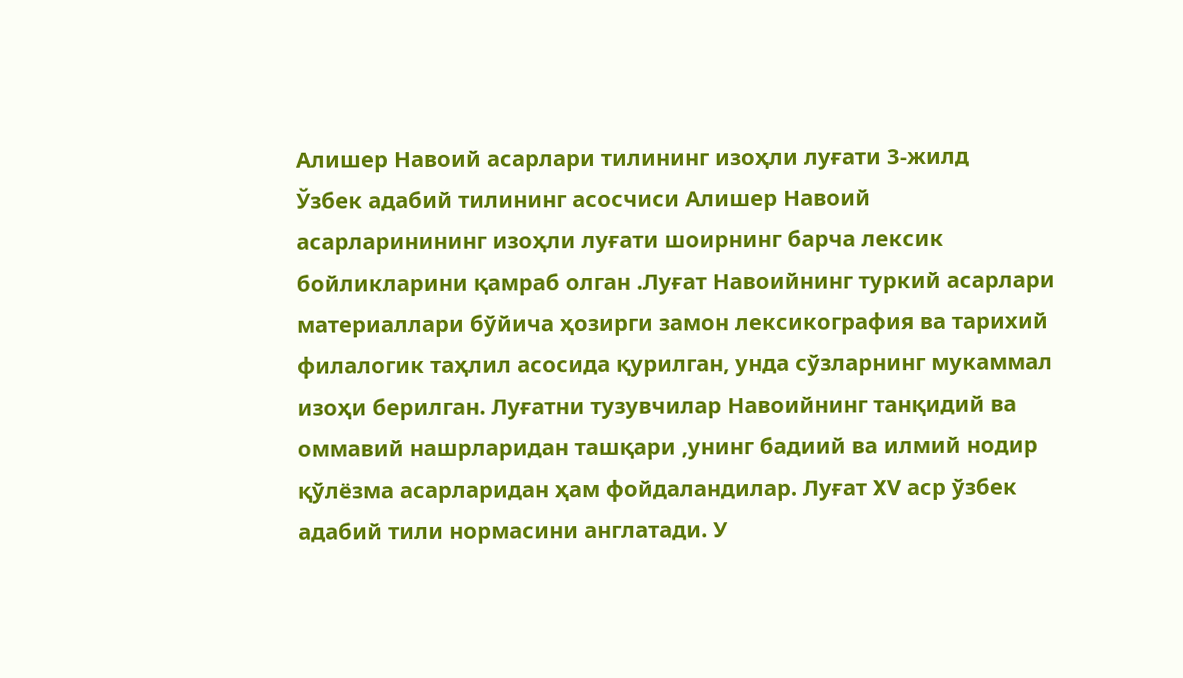Алишер Навоий асарлари тилининг изоҳли луғати 3-жилд
Ўзбек адабий тилининг асосчиси Алишер Навоий асарларинининг изоҳли луғати шоирнинг барча лексик бойликларини қамраб олган .Луғат Навоийнинг туркий асарлари материаллари бўйича ҳозирги замон лексикография ва тарихий филалогик таҳлил асосида қурилган, унда сўзларнинг мукаммал изоҳи берилган. Луғатни тузувчилар Навоийнинг танқидий ва оммавий нашрларидан ташқари ,унинг бадиий ва илмий нодир қўлёзма асарларидан ҳам фойдаландилар. Луғат XV аср ўзбек адабий тили нормасини англатади. У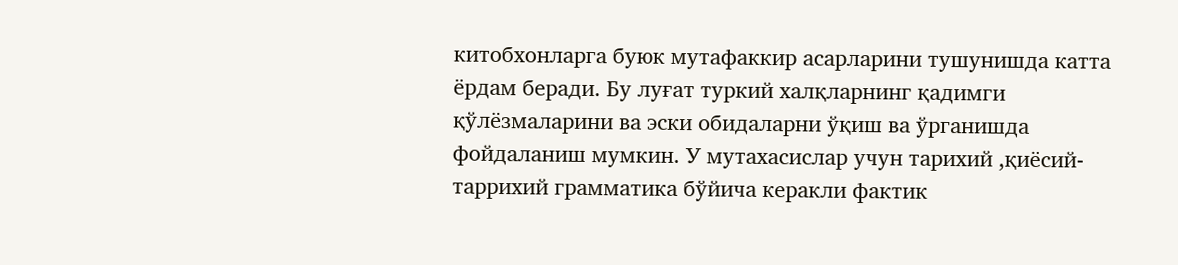китобхонларга буюк мутафаккир асарларини тушунишда катта ёрдам беради. Бу луғат туркий халқларнинг қадимги қўлёзмаларини ва эски обидаларни ўқиш ва ўрганишда фойдаланиш мумкин. У мутахасислар учун тарихий ,қиёсий-таррихий грамматика бўйича керакли фактик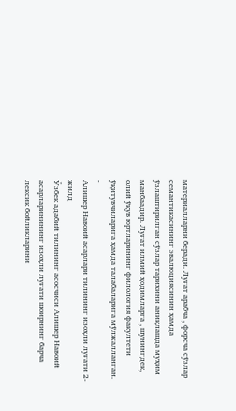материалларни беради. Луғат арабча , форсча сўзлар семантикасининг эвалюциясинин ҳамда ўзлаштирилган сўзлар тарихини аниқлашда муҳим манбаадир. Луғат илмий ҳодимларга , шунингдек, олий ўқув юртларининг филология факултети ўқитувчиларига ҳамда талабаларига мўлжалланган.
-
Алишер Навоий асарлари тилининг изоҳли луғати 2-жилд
Ўзбек адабий тилининг асосчиси Алишер Навоий асарларинининг изоҳли луғати шоирнинг барча лексик бойликларини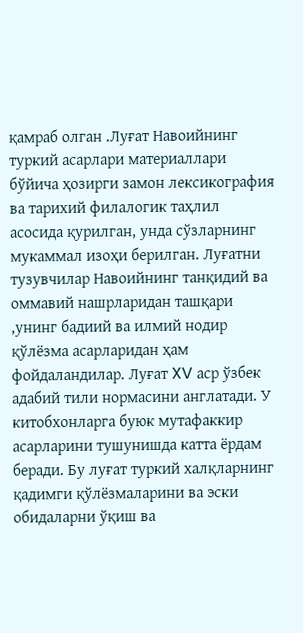қамраб олган .Луғат Навоийнинг туркий асарлари материаллари бўйича ҳозирги замон лексикография ва тарихий филалогик таҳлил асосида қурилган, унда сўзларнинг мукаммал изоҳи берилган. Луғатни тузувчилар Навоийнинг танқидий ва оммавий нашрларидан ташқари ,унинг бадиий ва илмий нодир қўлёзма асарларидан ҳам фойдаландилар. Луғат XV аср ўзбек адабий тили нормасини англатади. У китобхонларга буюк мутафаккир асарларини тушунишда катта ёрдам беради. Бу луғат туркий халқларнинг қадимги қўлёзмаларини ва эски обидаларни ўқиш ва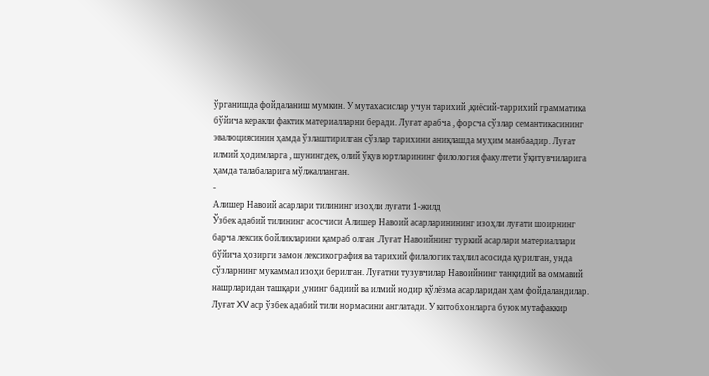ўрганишда фойдаланиш мумкин. У мутахасислар учун тарихий ,қиёсий-таррихий грамматика бўйича керакли фактик материалларни беради. Луғат арабча , форсча сўзлар семантикасининг эвалюциясинин ҳамда ўзлаштирилган сўзлар тарихини аниқлашда муҳим манбаадир. Луғат илмий ҳодимларга , шунингдек, олий ўқув юртларининг филология факултети ўқитувчиларига ҳамда талабаларига мўлжалланган.
-
Алишер Навоий асарлари тилининг изоҳли луғати 1-жилд
Ўзбек адабий тилининг асосчиси Алишер Навоий асарларинининг изоҳли луғати шоирнинг барча лексик бойликларини қамраб олган .Луғат Навоийнинг туркий асарлари материаллари бўйича ҳозирги замон лексикография ва тарихий филалогик таҳлил асосида қурилган, унда сўзларнинг мукаммал изоҳи берилган. Луғатни тузувчилар Навоийнинг танқидий ва оммавий нашрларидан ташқари ,унинг бадиий ва илмий нодир қўлёзма асарларидан ҳам фойдаландилар. Луғат XV аср ўзбек адабий тили нормасини англатади. У китобхонларга буюк мутафаккир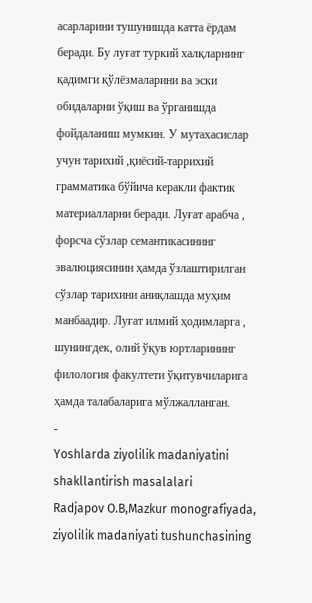асарларини тушунишда катта ёрдам беради. Бу луғат туркий халқларнинг қадимги қўлёзмаларини ва эски обидаларни ўқиш ва ўрганишда фойдаланиш мумкин. У мутахасислар учун тарихий ,қиёсий-таррихий грамматика бўйича керакли фактик материалларни беради. Луғат арабча , форсча сўзлар семантикасининг эвалюциясинин ҳамда ўзлаштирилган сўзлар тарихини аниқлашда муҳим манбаадир. Луғат илмий ҳодимларга , шунингдек, олий ўқув юртларининг филология факултети ўқитувчиларига ҳамда талабаларига мўлжалланган.
-
Yoshlarda ziyolilik madaniyatini shakllantirish masalalari
Radjapov O.B,Mazkur monografiyada, ziyolilik madaniyati tushunchasining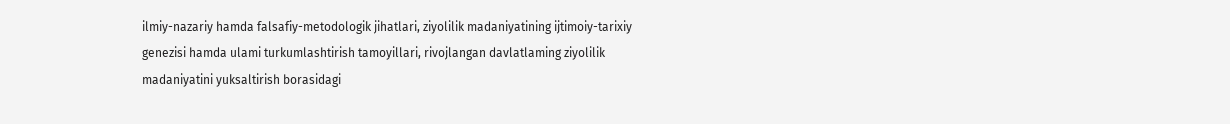ilmiy-nazariy hamda falsafiy-metodologik jihatlari, ziyolilik madaniyatining ijtimoiy-tarixiy genezisi hamda ulami turkumlashtirish tamoyillari, rivojlangan davlatlaming ziyolilik madaniyatini yuksaltirish borasidagi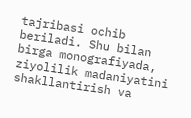tajribasi ochib beriladi. Shu bilan birga monografiyada, ziyolilik madaniyatini shakllantirish va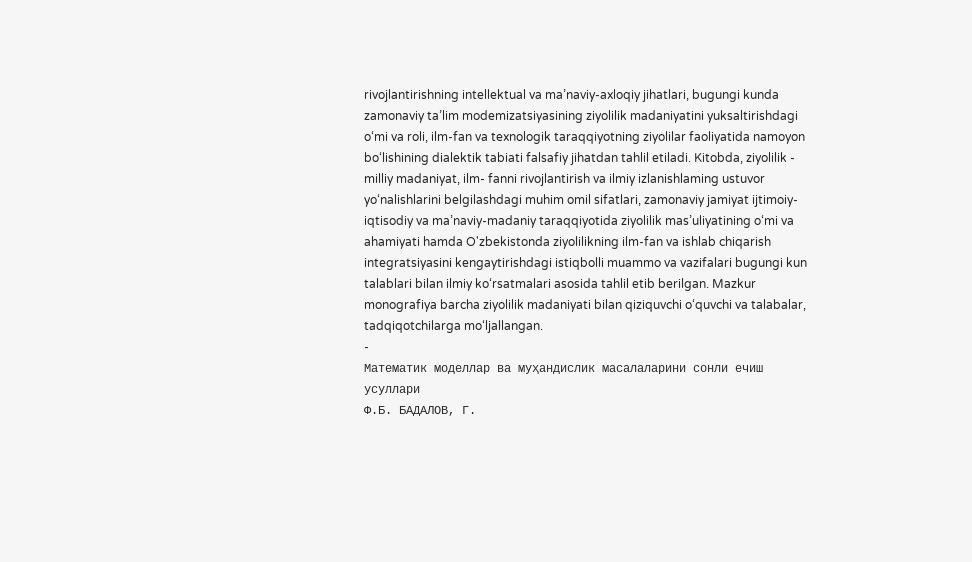rivojlantirishning intellektual va ma’naviy-axloqiy jihatlari, bugungi kunda zamonaviy ta’lim modemizatsiyasining ziyolilik madaniyatini yuksaltirishdagi o‘mi va roli, ilm-fan va texnologik taraqqiyotning ziyolilar faoliyatida namoyon bo‘lishining dialektik tabiati falsafiy jihatdan tahlil etiladi. Kitobda, ziyolilik - milliy madaniyat, ilm- fanni rivojlantirish va ilmiy izlanishlaming ustuvor yo‘nalishlarini belgilashdagi muhim omil sifatlari, zamonaviy jamiyat ijtimoiy-iqtisodiy va ma’naviy-madaniy taraqqiyotida ziyolilik mas’uliyatining o‘mi va ahamiyati hamda O'zbekistonda ziyolilikning ilm-fan va ishlab chiqarish integratsiyasini kengaytirishdagi istiqbolli muammo va vazifalari bugungi kun talablari bilan ilmiy ko‘rsatmalari asosida tahlil etib berilgan. Mazkur monografiya barcha ziyolilik madaniyati bilan qiziquvchi o‘quvchi va talabalar, tadqiqotchilarga mo‘ljallangan.
-
Математик моделлар ва муҳандислик масалаларини сонли ечиш усуллари
Ф.Б. БАДАЛОВ, Г.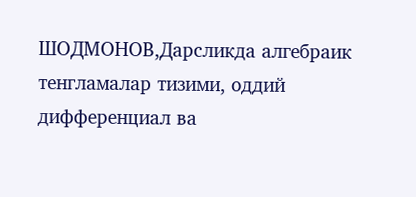ШОДМОНОВ,Дарсликда алгебраик тенгламалар тизими, оддий дифференциал ва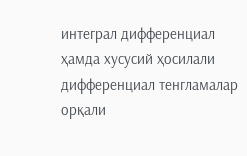интеграл дифференциал ҳамда хусусий ҳосилали дифференциал тенгламалар орқали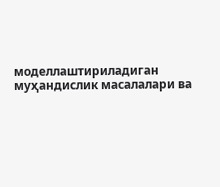моделлаштириладиган муҳандислик масалалари ва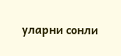уларни сонли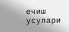ечиш усулари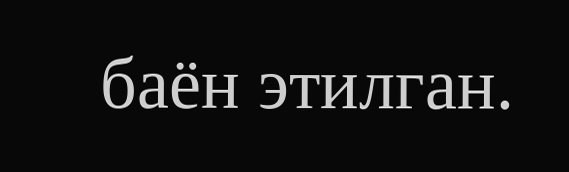баён этилган.